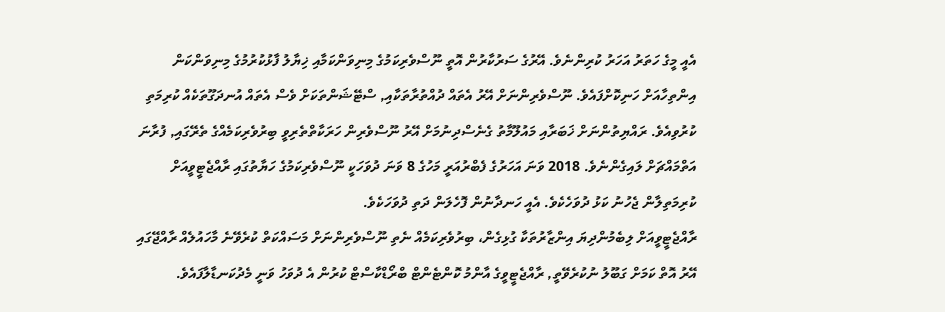އެއީ މީގެ ހަތަރު އަހަރު ކުރިންނެވެ. އޭރުގެ ސަރުކާރުން އޮތީ ނޫސްވެރިކަމުގެ މިނިވަންކަމާއި ޚިޔާލު ފާޅުކުރުމުގެ މިނިވަންކަން އިންތިހާއަށް ހަނިކޮށްފައެވެ. ނޫސްވެރިންނަށް އޭރު އެތައް ދުއްތުރާތަކާއި, ސްޓޭޝަންތަކަށް ވެސް އެތައް އުނދަގޫތަކެއް ކުރިމަތި ކުރުވިއެވެ. ރައްޔިތުންނަށް ޚަބަރާއި މައުލޫމާތު ގެނެސްދިނުމަށް އޭރު ނޫސްވެރިން ހަރަކާތްތެރިވީ ބިރުވެރިކަމެއްގެ ތެރޭގައި, ފުރާނަ އަތްމައްޗަށް ލައިގެންނެވެ. 2018 ވަނަ އަހަރުގެ ފެބްރުއަރީ މަހުގެ 8 ވަނަ ދުވަހަކީ ނޫސްވެރިކަމުގެ ހަޔާތުގައި ރާއްޖެޓީވީއަށް ކުރިމަތިލާން ޖެހުނު ކަޅު ދުވަހެކެވެ. އެއީ ހަނދާނުން ފޮހެލަން ދަތި ދުވަހަކެވެ.
ރާއްޖެޓީވީއަށް ލިބެމުންދިޔަ އިންޒާރުތަކާ ގުޅިގެން، ބިރުވެރިކަމެއް ނެތި ނޫސްވެރިންނަށް މަސައްކަތް ކުރެވޭނެ މާހައުލެއް ރާއްޖޭގައި އޭރު އޮތް ކަމަށް ގަބޫލު ނުކުރެވޭތީ, ރާއްޖެޓީވީގެ އާންމު ކޮންޓެންޓް ބްރޯޑްކާސްޓް ކުރުން އެ ދުވަހު ވަނީ މެދުކަނޑާލާފައެވެ.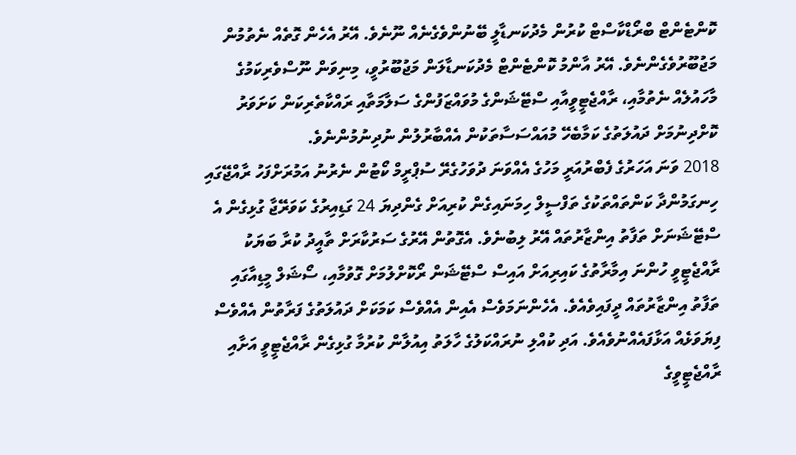ކޮންޓެންޓް ބްރޯޑްކާސްޓް ކުރުން މެދުކަނޑާލީ ބޭނުންވެގެނެއް ނޫނެވެ. އޭރު އެހެން ގޮތެއް ނެތުމުން މަޖުބޫރުވެގެންނެވެ. އޭރު އާންމު ކޮންޓެންޓް މެދުކަނޑާލަން މަޖުބޫރުވީ، މިނިވަން ނޫސްވެރިކަމުގެ މާހައުލެއް ނެތުމާއި، ރާއްޖެޓީވީއާއި ސްޓޭޝަންގެ މުވައްޒަފުންގެ ސަލާމަތާއި ރައްކާތެރިކަން ކަށަވަރު ކޮށްދިނުމަށް ދައުލަތުގެ ކަމާބެހޭ މުއައްސަސާތަކުން އެއްބާރުލުން ނުދިނުމުންނެވެ.
2018 ވަނަ އަހަރުގެ ފެބްރުއަރީ މަހުގެ އެއްވަނަ ދުވަހުގެރޭ ސުޕްރީމް ކޯޓުން ނެރުނު އަމުރަށްފަހު ރާއްޖޭގައި ހިނގަމުންދާ ކަންތައްތަކުގެ ތަފްސީލް ހިމަނައިގެން ކުރިއަށް ގެންދިޔަ 24 ގަޑިއިރުގެ ކަވަރޭޖާ ގުޅިގެން އެ ސްޓޭޝަނަށް ތަފާތު އިންޒާރުތައް އޭރު ލިބުނެވެ. އެގޮތުން އޭރުގެ ސަރުކާރަށް ތާއީދު ކުރާ ބަޔަކު ރާއްޖެޓީވީ ހުންނަ އިމާރާތުގެ ކައިރިއަށް އައިސް ސްޓޭޝަން ރޯކޮށްލުމަށް ގޮވުމާއި، ސޯޝަލް މީޑިއާގައި ތަފާތު އިންޒާރުތައް ދީފައިވެއެވެ. އެހެންނަމަވެސް އެއިން އެއްވެސް ކަމަކަށް ދައުލަތުގެ ފަރާތުން އެއްވެސް ފިޔަވަޅެއް އަޅާފައެއްނުވެއެވެ. އަދި ކުއްލި ނުރައްކަލުގެ ހާލަތު އިއުލާން ކުރުމާ ގުޅިގެން ރާއްޖެޓީވީ އަށާއި ރާއްޖެޓީވީގެ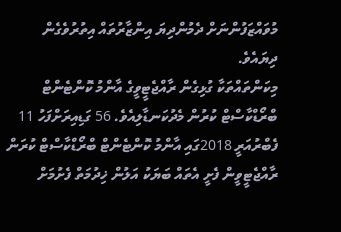މުވައްޒަފުންނަށް ދެމުންދިޔަ އިންޒާރުތައް އިތުރުވެގެން ދިޔައެވެ.
މިކަންތައްތަކާ ގުޅިގެން ރާއްޖެޓީވީގެ އާންމު ކޮންޓެންޓް ބްރޯޑްކާސްޓް ކުރުން މެދުކަނޑާލިއެވެ. 56 ގަޑިއިރަށްފަހު 11 ފެބްރުއަރީ 2018ގައި އާންމު ކޮންޓެންޓް ބްރޯޑްކާސްޓް ކުރަން ރާއްޖެޓީވީން ފެށީ އެތައް ބަޔަކު އަލުން ޚިދުމަތް ފެށުމަށް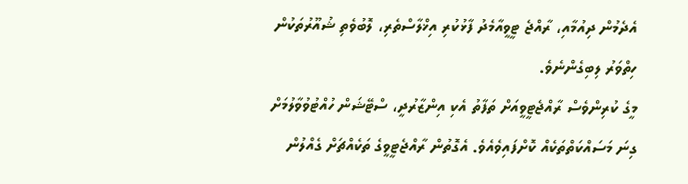އެދެމުން ދިއުމާއި، ރާއްޖެ ޓީވީއާމެދު ފާޅުކުރި އިޚްލާސްތެރި، ލޮބުވެތި ޝުއޫރުތަކުން ހިތްވަރު ލިބިގެންނެވެ.
މީގެ ކުރިންވެސް ރާއްޖެޓީވީއަށް ތަފާތު އެކި އިންޒާރުދީ، ސްޓޭޝަން ހުއްޓުވުވާލުމަށް ގިނަ މަސައްކަތްތަކެއް ކޮށްފައިވެއެވެ. އެގޮތުން ރާއްޖެޓީވީގެ ތަކެއްޗަށް ގެއްލުން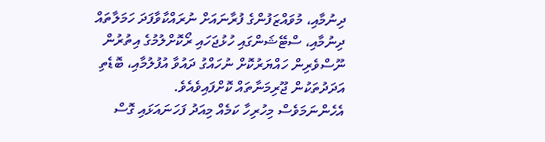ދިނުމާއި، މުވައްޒަފުންގެ ފުރާނައަށް ނުރައްކާވާފަދަ ހަމަލާތައް ދިނުމާއި، ސްޓޭޝަންގައި ހުޅުޖަހައި ރޯކޮށްލުމުގެ އިތުރުން ނޫސްވެރިން ހައްޔަރުކޮށް ނުހައްގު ދައުވާ އުފުލުމާއި، ބޮޑެތި އަދަދުތަކުން ޖޫރިމަނާތައް ކޮށްފައިވެއެވެ.
އެހެންނަމަވެސް މިހުރިހާ ކަމެއް މިއަދު ފަހަނައަޅައި ގޮސް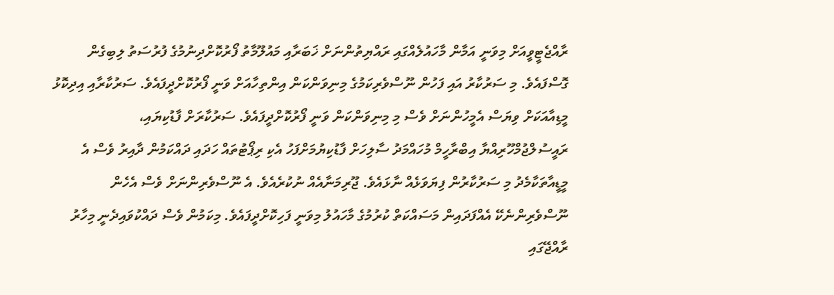ރާއްޖެޓީވީއަށް މިވަނީ އަމާން މާހައުލެއްގައި ރައްޔިތުންނަށް ޚަބަރާއި މައުލޫމާތު ފޯރުކޮށްދިނުމުގެ ފުރުސަތު ލިބިގެން ގޮސްފައެވެ. މި ސަރުކާރު އައި ފަހުން ނޫސްވެރިކަމުގެ މިނިވަންކަން އިންތިހާއަށް ވަނީ ފޯރުކޮށްދީފައެވެ. ސަރުކާރާއި އިދިކޮޅު މީޑިއާއަކަށް ވިޔަސް އެމީހުންނަށް ވެސް މި މިނިވަންކަން ވަނީ ފޯރުކޮށްދީފައެވެ. ސަރުކާރަށް ފާޑުކިޔައި، ރައީސުލްޖުމްހޫރިއްޔާ އިބްރާހީމް މުހައްމަދު ސާލިހަށް ފާޑުކިޔުމަށްފަހު އެކި ރިޕޯޓުތައް ހަދައި ދައްކަމުން ދާއިރު ވެސް އެ މީޑީއާތަކާމެދު މި ސަރުކާރުން ފިޔަވަޅެއް ނާޅައެވެ. ޖޫރިމަނާއެއް ނުކުރެއެވެ. އެ ނޫސްވެރިންނަށް ވެސް އެހެން ނޫސްވެރިންނެކޭ އެއްފަދައިން މަސައްކަތް ކުރުމުގެ މާހައުލު މިވަނީ ފަހިކޮށްދީފައެވެ. މިކަމުން ވެސް ދައްކުވައިދެނީ މިހާރު ރާއްޖޭގައި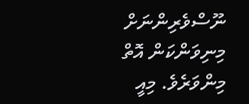ނޫސްވެރިންނަށް މިނިވަންކަން އޮތް މިންވަރެވެ. މިއީ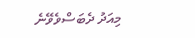މިއަދު ދެބަސްވެވޭނެ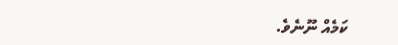ކަމެއް ނޫނެވެ.